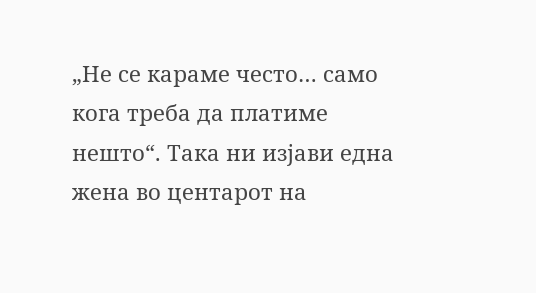„Не се караме често… само кога треба да платиме нешто“. Така ни изјави една жена во центарот на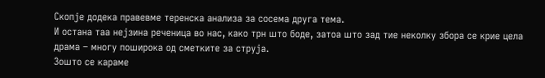Скопје додека правевме теренска анализа за сосема друга тема.
И остана таа нејзина реченица во нас, како трн што боде, затоа што зад тие неколку збора се крие цела драма – многу поширока од сметките за струја.
Зошто се караме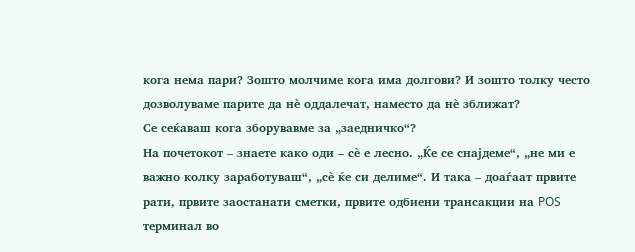кога нема пари? Зошто молчиме кога има долгови? И зошто толку често дозволуваме парите да нè оддалечат, наместо да нè зближат?
Се сеќаваш кога зборувавме за „заедничко“?
На почетокот – знаете како оди – сè е лесно. „Ќе се снајдеме“, „не ми е важно колку заработуваш“, „сè ќе си делиме“. И така – доаѓаат првите рати, првите заостанати сметки, првите одбиени трансакции на POS терминал во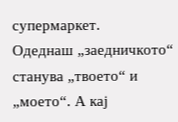супермаркет.
Одеднаш „заедничкото“ станува „твоето“ и „моето“. А кај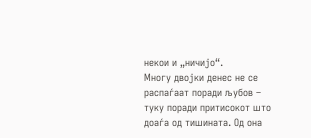некои и „ничијо“.
Многу двојки денес не се распаѓаат поради љубов – туку поради притисокот што доаѓа од тишината. Од она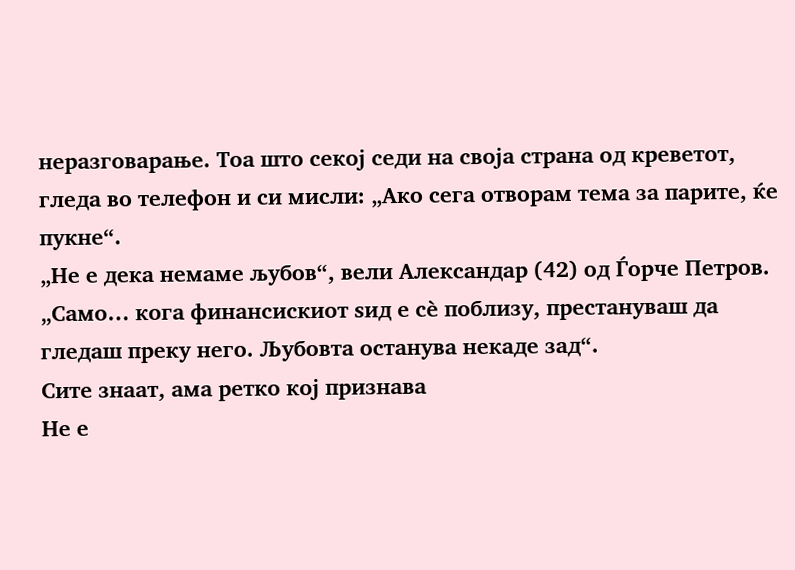неразговарање. Тоа што секој седи на своја страна од креветот, гледа во телефон и си мисли: „Ако сега отворам тема за парите, ќе пукне“.
„Не е дека немаме љубов“, вели Александар (42) од Ѓорче Петров. „Само… кога финансискиот ѕид е сè поблизу, престануваш да гледаш преку него. Љубовта останува некаде зад“.
Сите знаат, ама ретко кој признава
Не е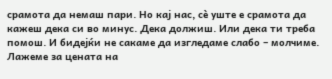срамота да немаш пари. Но кај нас, сè уште е срамота да кажеш дека си во минус. Дека должиш. Или дека ти треба помош. И бидејќи не сакаме да изгледаме слабо – молчиме. Лажеме за цената на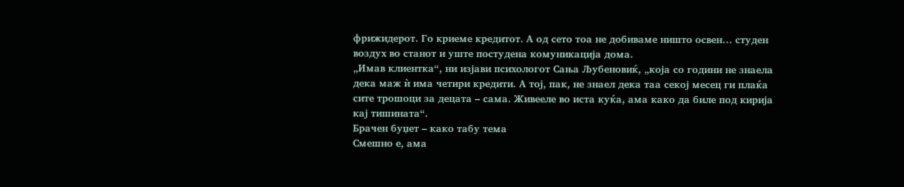фрижидерот. Го криеме кредитот. А од сето тоа не добиваме ништо освен… студен воздух во станот и уште постудена комуникација дома.
„Имав клиентка“, ни изјави психологот Сања Љубеновиќ, „која со години не знаела дека маж ѝ има четири кредити. А тој, пак, не знаел дека таа секој месец ги плаќа сите трошоци за децата – сама. Живееле во иста куќа, ама како да биле под кирија кај тишината“.
Брачен буџет – како табу тема
Смешно е, ама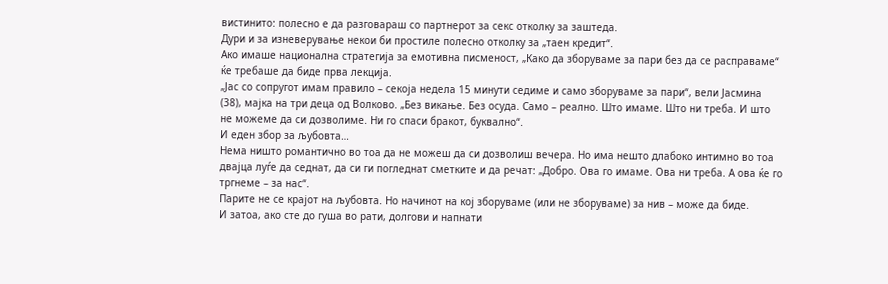вистинито: полесно е да разговараш со партнерот за секс отколку за заштеда.
Дури и за изневерување некои би простиле полесно отколку за „таен кредит“.
Ако имаше национална стратегија за емотивна писменост, „Како да зборуваме за пари без да се расправаме“ ќе требаше да биде прва лекција.
„Јас со сопругот имам правило – секоја недела 15 минути седиме и само зборуваме за пари“, вели Јасмина (38), мајка на три деца од Волково. „Без викање. Без осуда. Само – реално. Што имаме. Што ни треба. И што не можеме да си дозволиме. Ни го спаси бракот, буквално“.
И еден збор за љубовта…
Нема ништо романтично во тоа да не можеш да си дозволиш вечера. Но има нешто длабоко интимно во тоа двајца луѓе да седнат, да си ги погледнат сметките и да речат: „Добро. Ова го имаме. Ова ни треба. А ова ќе го тргнеме – за нас“.
Парите не се крајот на љубовта. Но начинот на кој зборуваме (или не зборуваме) за нив – може да биде.
И затоа, ако сте до гуша во рати, долгови и напнати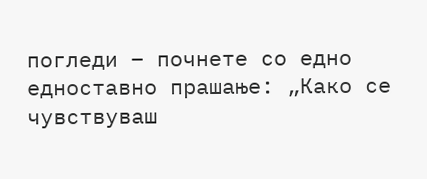погледи – почнете со едно едноставно прашање: „Како се чувствуваш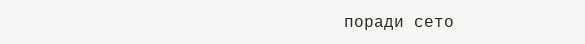поради сето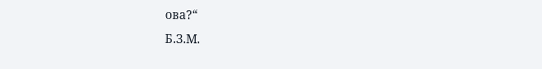ова?“
Б.З.М.